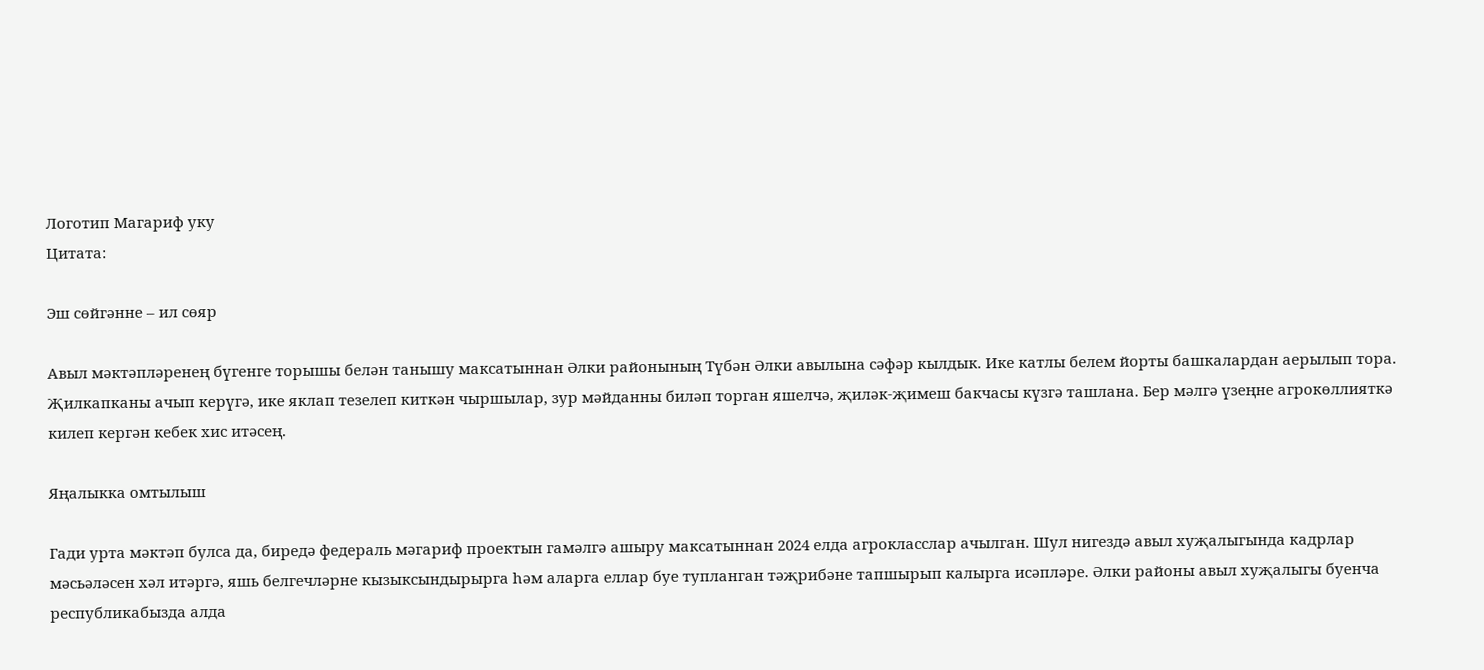Логотип Магариф уку
Цитата:

Эш сөйгәнне – ил сөяр

Авыл мәктәпләренең бүгенге торышы белән танышу максатыннан Әлки районының Түбән Әлки авылына сәфәр кылдык. Ике катлы белем йорты башкалардан аерылып тора. Җилкапканы ачып керүгә, ике яклап тезелеп киткән чыршылар, зур мәйданны биләп торган яшелчә, җиләк-җимеш бакчасы күзгә ташлана. Бер мәлгә үзеңне агрокөллияткә килеп кергән кебек хис итәсең.

Яңалыкка омтылыш

Гади урта мәктәп булса да, биредә федераль мәгариф проектын гамәлгә ашыру максатыннан 2024 елда агрокласслар ачылган. Шул нигездә авыл хуҗалыгында кадрлар мәсьәләсен хәл итәргә, яшь белгечләрне кызыксындырырга һәм аларга еллар буе тупланган тәҗрибәне тапшырып калырга исәпләре. Әлки районы авыл хуҗалыгы буенча республикабызда алда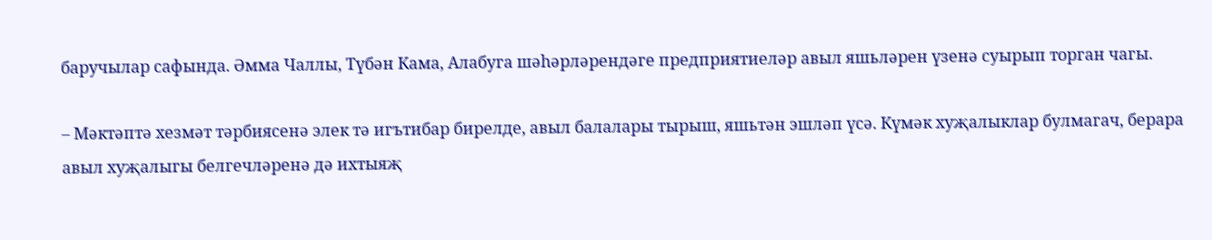баручылар сафында. Әмма Чаллы, Түбән Кама, Алабуга шәһәрләрендәге предприятиеләр авыл яшьләрен үзенә суырып торган чагы.

– Мәктәптә хезмәт тәрбиясенә элек тә игътибар бирелде, авыл балалары тырыш, яшьтән эшләп үсә. Күмәк хуҗалыклар булмагач, берара авыл хуҗалыгы белгечләренә дә ихтыяҗ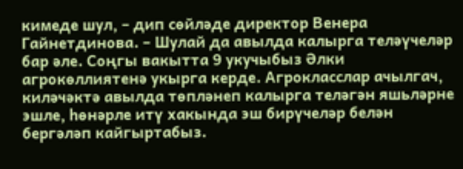кимеде шул, – дип сөйләде директор Венера Гайнетдинова. – Шулай да авылда калырга теләүчеләр бар әле. Соңгы вакытта 9 укучыбыз Әлки агрокөллиятенә укырга керде. Агрокласслар ачылгач, киләчәктә авылда төпләнеп калырга теләгән яшьләрне эшле, һөнәрле итү хакында эш бирүчеләр белән бергәләп кайгыртабыз.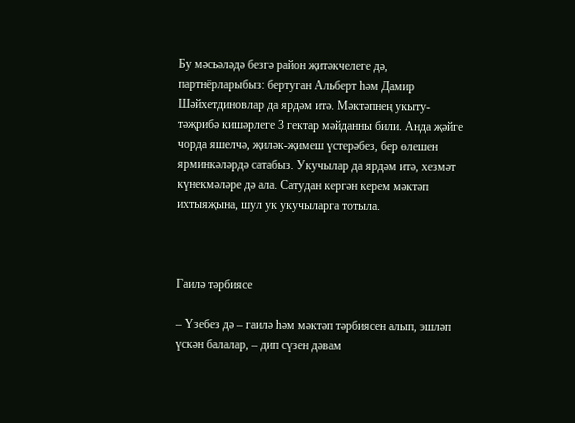Бу мәсьәләдә безгә район җитәкчелеге дә, партнёрларыбыз: бертуган Альберт һәм Дамир Шәйхетдиновлар да ярдәм итә. Мәктәпнең укыту-тәҗрибә кишәрлеге 3 гектар мәйданны били. Анда җәйге чорда яшелчә, җиләк-җимеш үстерәбез, бер өлешен ярминкәләрдә сатабыз. Укучылар да ярдәм итә, хезмәт күнекмәләре дә ала. Сатудан кергән керем мәктәп ихтыяҗына, шул ук укучыларга тотыла.



Гаилә тәрбиясе

– Үзебез дә – гаилә һәм мәктәп тәрбиясен алып, эшләп үскән балалар, – дип сүзен дәвам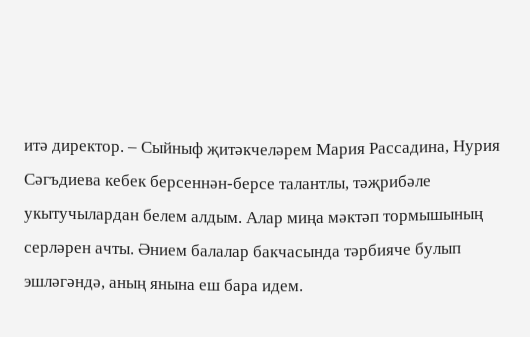итә директор. – Сыйныф җитәкчеләрем Мария Рассадина, Нурия Сәгъдиева кебек берсеннән-берсе талантлы, тәҗрибәле укытучылардан белем алдым. Алар миңа мәктәп тормышының серләрен ачты. Әнием балалар бакчасында тәрбияче булып эшләгәндә, аның янына еш бара идем.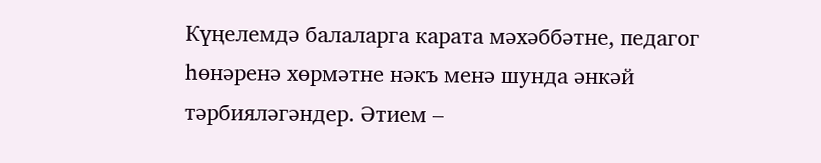Күңелемдә балаларга карата мәхәббәтне, педагог һөнәренә хөрмәтне нәкъ менә шунда әнкәй тәрбияләгәндер. Әтием –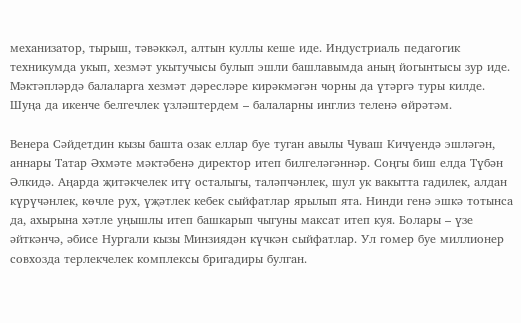механизатор, тырыш, тәвәккәл, алтын куллы кеше иде. Индустриаль педагогик техникумда укып, хезмәт укытучысы булып эшли башлавымда аның йогынтысы зур иде. Мәктәпләрдә балаларга хезмәт дәресләре кирәкмәгән чорны да үтәргә туры килде. Шуңа да икенче белгечлек үзләштердем – балаларны инглиз теленә өйрәтәм.

Венера Сәйдетдин кызы башта озак еллар буе туган авылы Чуваш Кичүендә эшләгән, аннары Татар Әхмәте мәктәбенә директор итеп билгеләгәннәр. Соңгы биш елда Түбән Әлкидә. Аңарда җитәкчелек итү осталыгы, таләпчәнлек, шул ук вакытта гадилек, алдан күрүчәнлек, көчле рух, үҗәтлек кебек сыйфатлар ярылып ята. Нинди генә эшкә тотынса да, ахырына хәтле уңышлы итеп башкарып чыгуны максат итеп куя. Болары – үзе әйткәнчә, әбисе Нургали кызы Минзиядән күчкән сыйфатлар. Ул гомер буе миллионер совхозда терлекчелек комплексы бригадиры булган.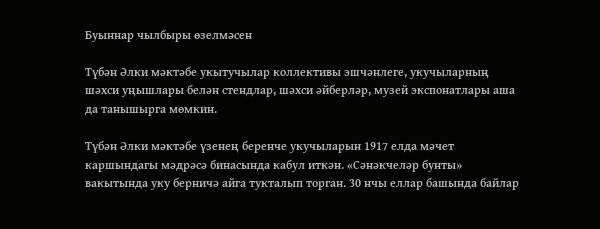Буыннар чылбыры өзелмәсен

Түбән Әлки мәктәбе укытучылар коллективы эшчәнлеге, укучыларның шәхси уңышлары белән стендлар, шәхси әйберләр, музей экспонатлары аша да танышырга мөмкин.

Түбән Әлки мәктәбе үзенең беренче укучыларын 1917 елда мәчет каршындагы мәдрәсә бинасында кабул иткән. «Сәнәкчеләр бунты» вакытында уку берничә айга тукталып торган. 30 нчы еллар башында байлар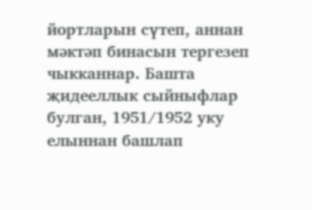йортларын сүтеп, аннан мәктәп бинасын тергезеп чыкканнар. Башта җидееллык сыйныфлар булган, 1951/1952 уку елыннан башлап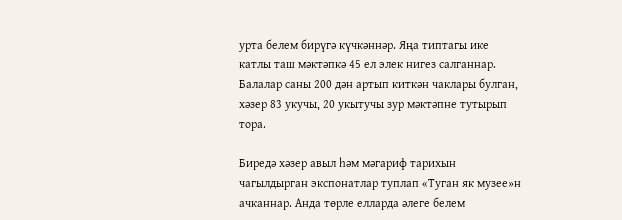урта белем бирүгә күчкәннәр. Яңа типтагы ике катлы таш мәктәпкә 45 ел элек нигез салганнар. Балалар саны 200 дән артып киткән чаклары булган, хәзер 83 укучы, 20 укытучы зур мәктәпне тутырып тора.

Биредә хәзер авыл һәм мәгариф тарихын чагылдырган экспонатлар туплап «Туган як музее»н ачканнар. Анда төрле елларда әлеге белем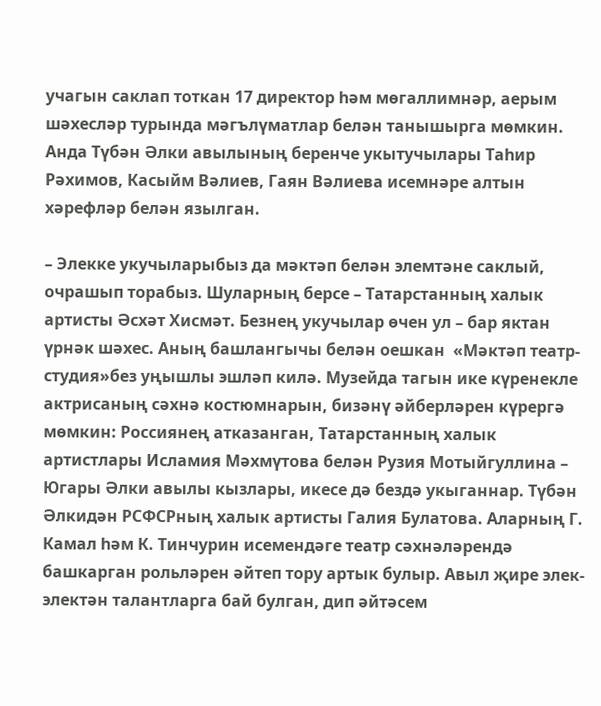учагын саклап тоткан 17 директор һәм мөгаллимнәр, аерым шәхесләр турында мәгълүматлар белән танышырга мөмкин. Анда Түбән Әлки авылының беренче укытучылары Таһир Рәхимов, Касыйм Вәлиев, Гаян Вәлиева исемнәре алтын хәрефләр белән язылган.

– Элекке укучыларыбыз да мәктәп белән элемтәне саклый, очрашып торабыз. Шуларның берсе – Татарстанның халык артисты Әсхәт Хисмәт. Безнең укучылар өчен ул – бар яктан үрнәк шәхес. Аның башлангычы белән оешкан  «Мәктәп театр-студия»без уңышлы эшләп килә. Музейда тагын ике күренекле актрисаның сәхнә костюмнарын, бизәнү әйберләрен күрергә мөмкин: Россиянең атказанган, Татарстанның халык артистлары Исламия Мәхмүтова белән Рузия Мотыйгуллина – Югары Әлки авылы кызлары, икесе дә бездә укыганнар. Түбән Әлкидән РСФСРның халык артисты Галия Булатова. Аларның Г. Камал һәм К. Тинчурин исемендәге театр сәхнәләрендә башкарган рольләрен әйтеп тору артык булыр. Авыл җире элек-электән талантларга бай булган, дип әйтәсем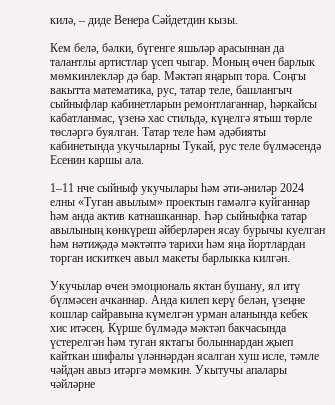килә, – диде Венера Сәйдетдин кызы.

Кем белә, бәлки, бүгенге яшьләр арасыннан да талантлы артистлар үсеп чыгар. Моның өчен барлык мөмкинлекләр дә бар. Мәктәп яңарып тора. Соңгы вакытта математика, рус, татар теле, башлангыч сыйныфлар кабинетларын ремонтлаганнар, һәркайсы кабатланмас, үзенә хас стильдә, күңелгә ятыш төрле төсләргә буялган. Татар теле һәм әдәбияты кабинетында укучыларны Тукай, рус теле бүлмәсендә Есенин каршы ала.

1–11 нче сыйныф укучылары һәм әти-әниләр 2024 елны «Туган авылым» проектын гамәлгә куйганнар һәм анда актив катнашканнар. Һәр сыйныфка татар авылының көнкүреш әйберләрен ясау бурычы куелган һәм нәтиҗәдә мәктәптә тарихи һәм яңа йортлардан торган искиткеч авыл макеты барлыкка килгән.

Укучылар өчен эмоциональ яктан бушану, ял итү бүлмәсен ачканнар. Анда килеп керү белән, үзеңне кошлар сайравына күмелгән урман аланында кебек хис итәсең. Күрше бүлмәдә мәктәп бакчасында үстерелгән һәм туган яктагы болыннардан җыеп кайткан шифалы үләннәрдән ясалган хуш исле, тәмле чәйдән авыз итәргә мөмкин. Укытучы апалары чәйләрне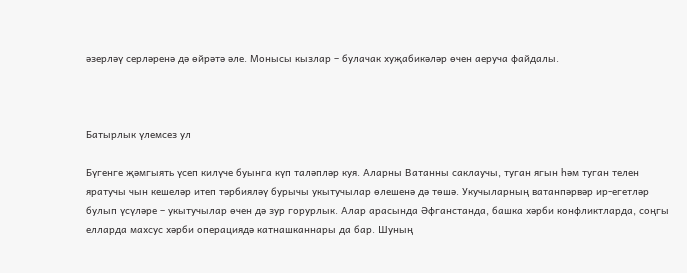әзерләү серләренә дә өйрәтә әле. Монысы кызлар – булачак хуҗабикәләр өчен аеруча файдалы.



Батырлык үлемсез ул

Бүгенге җәмгыять үсеп килүче буынга күп таләпләр куя. Аларны Ватанны саклаучы, туган ягын һәм туган телен яратучы чын кешеләр итеп тәрбияләү бурычы укытучылар өлешенә дә төшә. Укучыларның ватанпәрвәр ир-егетләр булып үсүләре – укытучылар өчен дә зур горурлык. Алар арасында Әфганстанда, башка хәрби конфликтларда, соңгы елларда махсус хәрби операциядә катнашканнары да бар. Шуның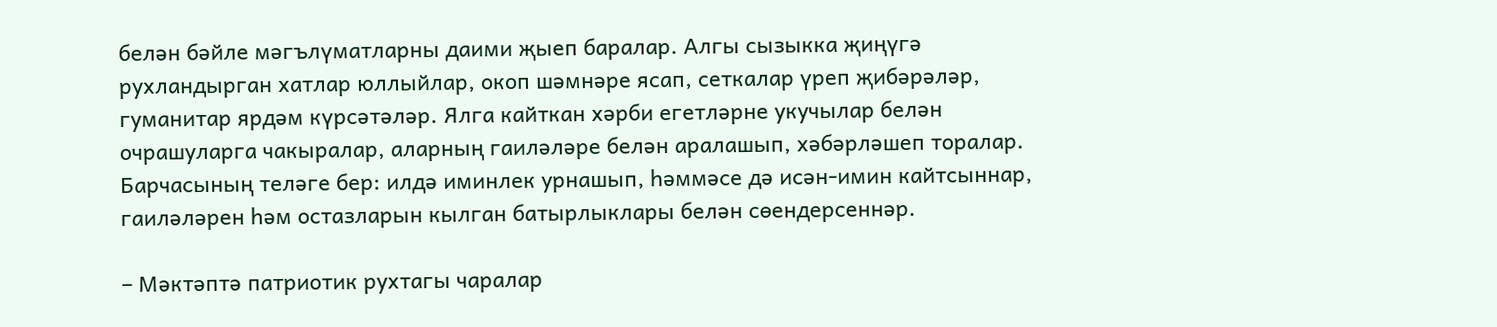белән бәйле мәгълүматларны даими җыеп баралар. Алгы сызыкка җиңүгә рухландырган хатлар юллыйлар, окоп шәмнәре ясап, сеткалар үреп җибәрәләр, гуманитар ярдәм күрсәтәләр. Ялга кайткан хәрби егетләрне укучылар белән очрашуларга чакыралар, аларның гаиләләре белән аралашып, хәбәрләшеп торалар. Барчасының теләге бер: илдә иминлек урнашып, һәммәсе дә исән-имин кайтсыннар, гаиләләрен һәм остазларын кылган батырлыклары белән сөендерсеннәр.

– Мәктәптә патриотик рухтагы чаралар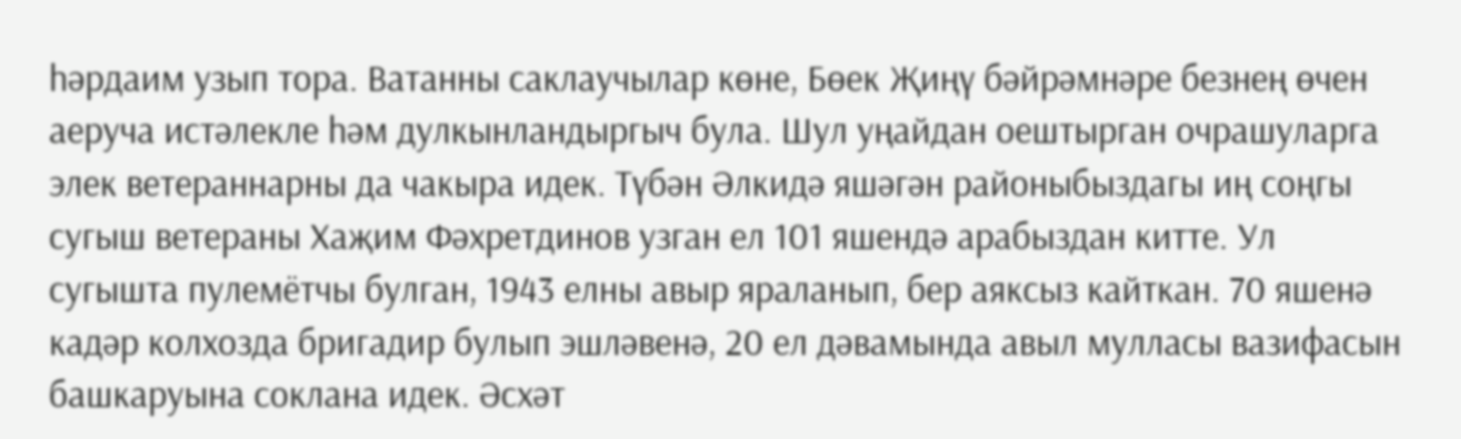һәрдаим узып тора. Ватанны саклаучылар көне, Бөек Җиңү бәйрәмнәре безнең өчен аеруча истәлекле һәм дулкынландыргыч була. Шул уңайдан оештырган очрашуларга элек ветераннарны да чакыра идек. Түбән Әлкидә яшәгән районыбыздагы иң соңгы сугыш ветераны Хаҗим Фәхретдинов узган ел 101 яшендә арабыздан китте. Ул сугышта пулемётчы булган, 1943 елны авыр яраланып, бер аяксыз кайткан. 70 яшенә кадәр колхозда бригадир булып эшләвенә, 20 ел дәвамында авыл мулласы вазифасын башкаруына соклана идек. Әсхәт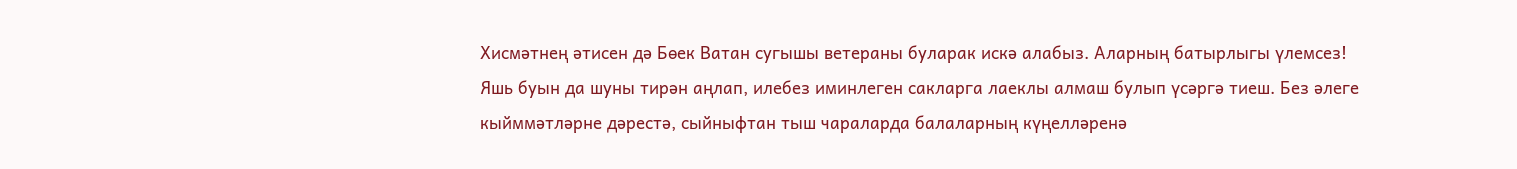Хисмәтнең әтисен дә Бөек Ватан сугышы ветераны буларак искә алабыз. Аларның батырлыгы үлемсез! Яшь буын да шуны тирән аңлап, илебез иминлеген сакларга лаеклы алмаш булып үсәргә тиеш. Без әлеге кыйммәтләрне дәрестә, сыйныфтан тыш чараларда балаларның күңелләренә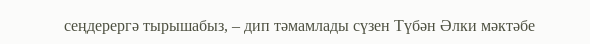сеңдерергә тырышабыз, – дип тәмамлады сүзен Түбән Әлки мәктәбе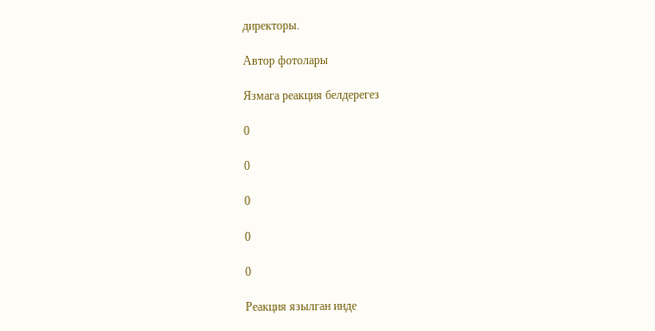директоры.

Автор фотолары

Язмага реакция белдерегез

0

0

0

0

0

Реакция язылган инде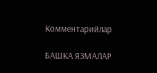Комментарийлар

БАШКА ЯЗМАЛАР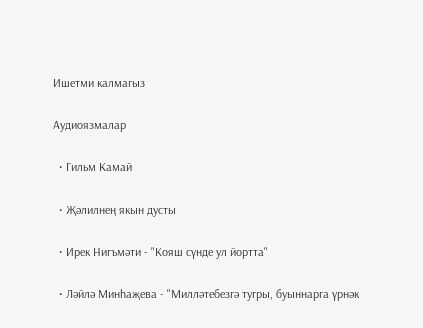Ишетми калмагыз

Аудиоязмалар

  • Гильм Камай

  • Җәлилнең якын дусты

  • Ирек Нигъмәти - "Кояш сүнде ул йортта"

  • Ләйлә Минһаҗева - "Милләтебезгә тугры, буыннарга үрнәк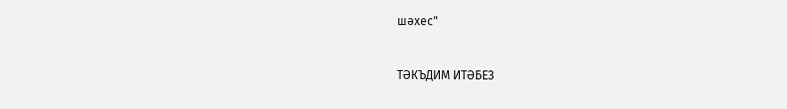шәхес"


ТӘКЪДИМ ИТӘБЕЗ